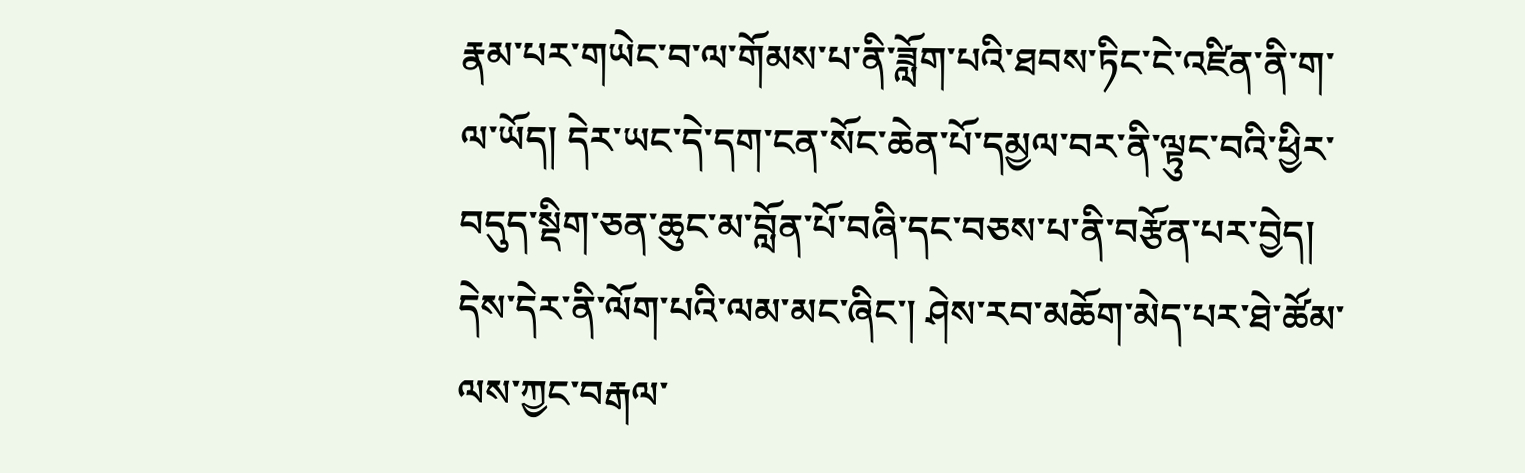རྣམ་པར་གཡེང་བ་ལ་གོམས་པ་ནི་ཟློག་པའི་ཐབས་ཏིང་ངེ་འཛིན་ནི་ག་ལ་ཡོད། དེར་ཡང་དེ་དག་ངན་སོང་ཆེན་པོ་དམྱལ་བར་ནི་ལྟུང་བའི་ཕྱིར་བདུད་སྡིག་ཅན་ཆུང་མ་བློན་པོ་བཞི་དང་བཅས་པ་ནི་བརྩོན་པར་བྱེད། དེས་དེར་ནི་ལོག་པའི་ལམ་མང་ཞིང་། ཤེས་རབ་མཆོག་མེད་པར་ཐེ་ཚོམ་ལས་ཀྱང་བརྒལ་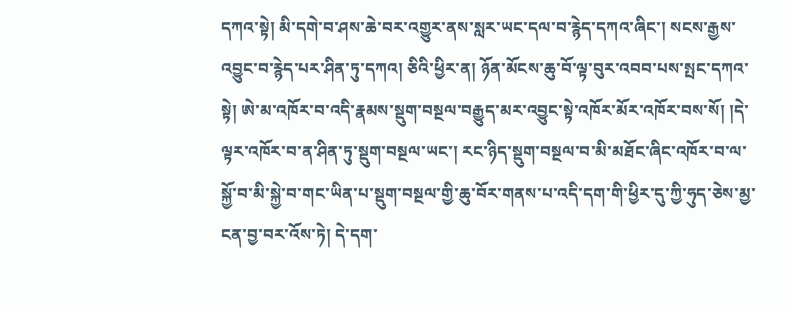དཀའ་སྟེ། མི་དགེ་བ་ཤས་ཆེ་བར་འགྱུར་ནས་སླར་ཡང་དལ་བ་རྙེད་དཀའ་ཞིང་། སངས་རྒྱས་འབྱུང་བ་རྙེད་པར་ཤིན་ཏུ་དཀའ། ཅིའི་ཕྱིར་ན། ཉོན་མོངས་ཆུ་བོ་ལྟ་བུར་འབབ་པས་སྤང་དཀའ་སྟེ། ཨེ་མ་འཁོར་བ་འདི་རྣམས་སྡུག་བསྔལ་བརྒྱུད་མར་འབྱུང་སྟེ་འཁོར་མོར་འཁོར་བས་སོ། །དེ་ལྟར་འཁོར་བ་ན་ཤིན་ཏུ་སྡུག་བསྔལ་ཡང་། རང་ཉིད་སྡུག་བསྔལ་བ་མི་མཐོང་ཞིང་འཁོར་བ་ལ་སྐྱོ་བ་མི་སྐྱེ་བ་གང་ཡིན་པ་སྡུག་བསྔལ་གྱི་ཆུ་བོར་གནས་པ་འདི་དག་གི་ཕྱིར་དུ་ཀྱི་ཧུད་ཅེས་མྱ་ངན་བྱ་བར་འོས་ཏེ། དེ་དག་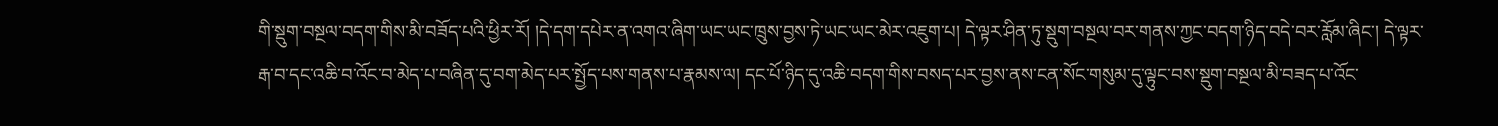གི་སྡུག་བསྔལ་བདག་གིས་མི་བཟོད་པའི་ཕྱིར་རོ། །དེ་དག་དཔེར་ན་འགའ་ཞིག་ཡང་ཡང་ཁྲུས་བྱས་ཏེ་ཡང་ཡང་མེར་འཇུག་པ། དེ་ལྟར་ཤིན་ཏུ་སྡུག་བསྔལ་བར་གནས་ཀྱང་བདག་ཉིད་བདེ་བར་རློམ་ཞིང་། དེ་ལྟར་རྒ་བ་དང་འཆི་བ་འོང་བ་མེད་པ་བཞིན་དུ་བག་མེད་པར་སྤྱོད་པས་གནས་པ་རྣམས་ལ། དང་པོ་ཉིད་དུ་འཆི་བདག་གིས་བསད་པར་བྱས་ནས་ངན་སོང་གསུམ་དུ་ལྟུང་བས་སྡུག་བསྔལ་མི་བཟད་པ་འོང་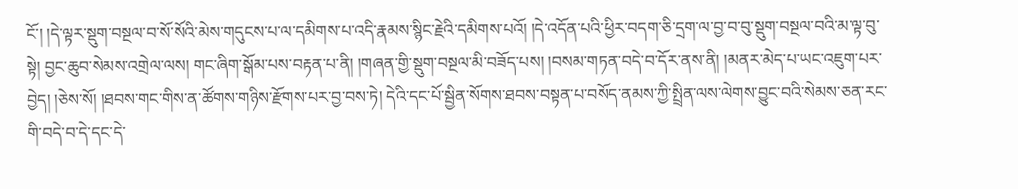ངོ་། །དེ་ལྟར་སྡུག་བསྔལ་བ་སོ་སོའི་མེས་གདུངས་པ་ལ་དམིགས་པ་འདི་རྣམས་སྙིང་རྗེའི་དམིགས་པའོ། །དེ་འདོན་པའི་ཕྱིར་བདག་ཅི་དྲག་ལ་བྱ་བ་བུ་སྡུག་བསྔལ་བའི་མ་ལྟ་བུ་སྟེ། བྱང་ཆུབ་སེམས་འགྲེལ་ལས། གང་ཞིག་སྒོམ་པས་བརྟན་པ་ནི། །གཞན་གྱི་སྡུག་བསྔལ་མི་བཟོད་པས། །བསམ་གཏན་བདེ་བ་དོར་ནས་ནི། །མནར་མེད་པ་ཡང་འཇུག་པར་བྱེད། །ཅེས་སོ། །ཐབས་གང་གིས་ན་ཚོགས་གཉིས་རྫོགས་པར་བྱ་བས་ཏེ། དེའི་དང་པོ་སྦྱིན་སོགས་ཐབས་བསྟན་པ་བསོད་ནམས་ཀྱི་སྤྲིན་ལས་ལེགས་བྱུང་བའི་སེམས་ཅན་རང་གི་བདེ་བ་དེ་དང་དེ་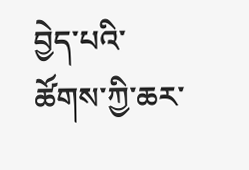བྱེད་པའི་ཚོགས་ཀྱི་ཆར་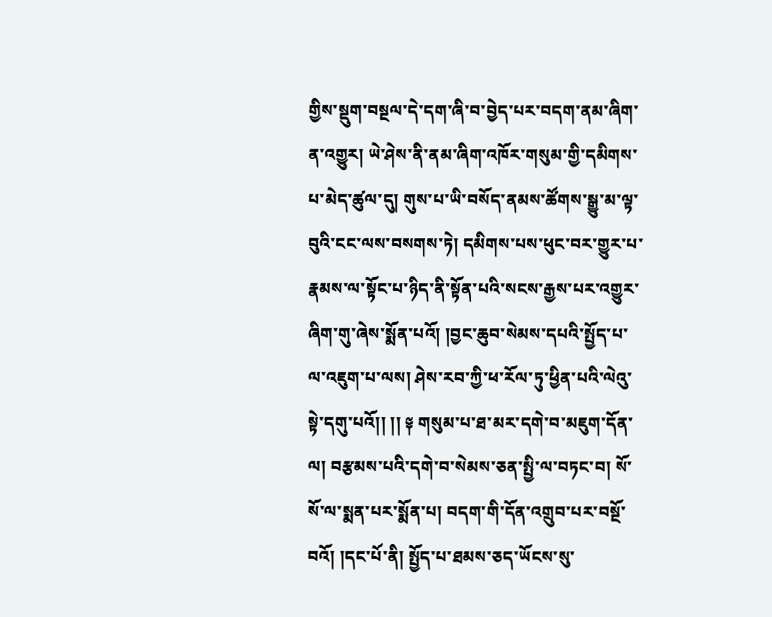གྱིས་སྡུག་བསྔལ་དེ་དག་ཞི་བ་བྱེད་པར་བདག་ནམ་ཞིག་ན་འགྱུར། ཡེ་ཤེས་ནི་ནམ་ཞིག་འཁོར་གསུམ་གྱི་དམིགས་པ་མེད་ཚུལ་དུ། གུས་པ་ཡི་བསོད་ནམས་ཚོགས་སྒྱུ་མ་ལྟ་བུའི་ངང་ལས་བསགས་ཏེ། དམིགས་པས་ཕུང་བར་གྱུར་པ་རྣམས་ལ་སྟོང་པ་ཉིད་ནི་སྟོན་པའི་སངས་རྒྱས་པར་འགྱུར་ཞིག་གུ་ཞེས་སྨོན་པའོ། །བྱང་ཆུབ་སེམས་དཔའི་སྤྱོད་པ་ལ་འཇུག་པ་ལས། ཤེས་རབ་ཀྱི་ཕ་རོལ་ཏུ་ཕྱིན་པའི་ལེའུ་སྟེ་དགུ་པའོ།། །། ༈ གསུམ་པ་ཐ་མར་དགེ་བ་མཇུག་དོན་ལ། བརྩམས་པའི་དགེ་བ་སེམས་ཅན་སྤྱི་ལ་བཏང་བ། སོ་སོ་ལ་སྨན་པར་སྨོན་པ། བདག་གི་དོན་འགྲུབ་པར་བསྔོ་བའོ། །དང་པོ་ནི། སྤྱོད་པ་ཐམས་ཅད་ཡོངས་སུ་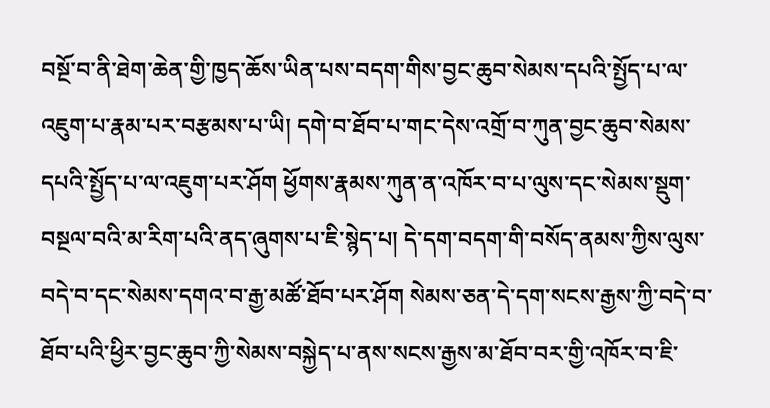བསྔོ་བ་ནི་ཐེག་ཆེན་གྱི་ཁྱད་ཆོས་ཡིན་པས་བདག་གིས་བྱང་ཆུབ་སེམས་དཔའི་སྤྱོད་པ་ལ་འཇུག་པ་རྣམ་པར་བརྩམས་པ་ཡི། དགེ་བ་ཐོབ་པ་གང་དེས་འགྲོ་བ་ཀུན་བྱང་ཆུབ་སེམས་དཔའི་སྤྱོད་པ་ལ་འཇུག་པར་ཤོག ཕྱོགས་རྣམས་ཀུན་ན་འཁོར་བ་པ་ལུས་དང་སེམས་སྡུག་བསྔལ་བའི་མ་རིག་པའི་ནད་ཞུགས་པ་ཇི་སྙེད་པ། དེ་དག་བདག་གི་བསོད་ནམས་ཀྱིས་ལུས་བདེ་བ་དང་སེམས་དགའ་བ་རྒྱ་མཚོ་ཐོབ་པར་ཤོག སེམས་ཅན་དེ་དག་སངས་རྒྱས་ཀྱི་བདེ་བ་ཐོབ་པའི་ཕྱིར་བྱང་ཆུབ་ཀྱི་སེམས་བསྐྱེད་པ་ནས་སངས་རྒྱས་མ་ཐོབ་བར་གྱི་འཁོར་བ་ཇི་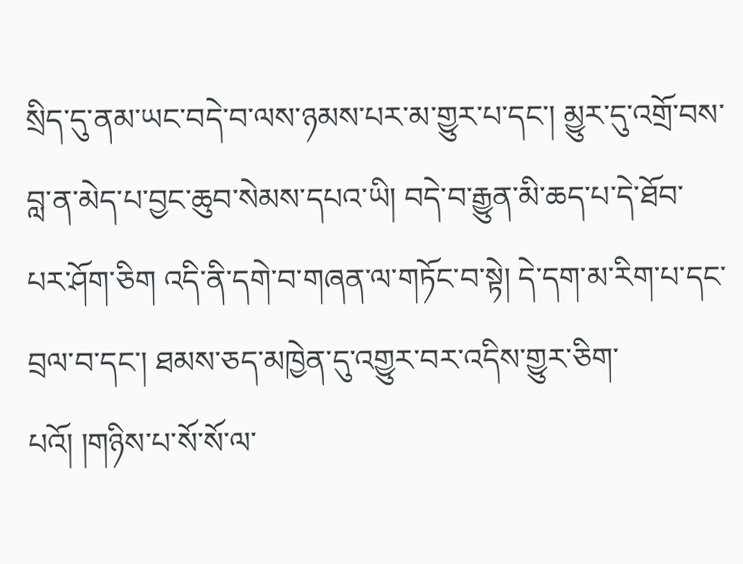སྲིད་དུ་ནམ་ཡང་བདེ་བ་ལས་ཉམས་པར་མ་གྱུར་པ་དང་། མྱུར་དུ་འགྲོ་བས་བླ་ན་མེད་པ་བྱང་ཆུབ་སེམས་དཔའ་ཡི། བདེ་བ་རྒྱུན་མི་ཆད་པ་དེ་ཐོབ་པར་ཤོག་ཅིག འདི་ནི་དགེ་བ་གཞན་ལ་གཏོང་བ་སྟེ། དེ་དག་མ་རིག་པ་དང་བྲལ་བ་དང་། ཐམས་ཅད་མཁྱེན་དུ་འགྱུར་བར་འདིས་གྱུར་ཅིག་པའོ། །གཉིས་པ་སོ་སོ་ལ་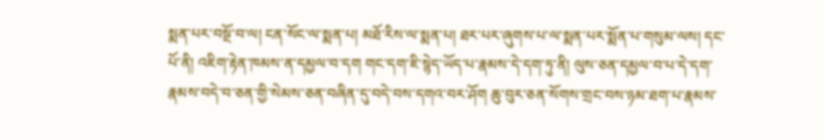སྨན་པར་བསྔོ་བ་ལ། ངན་སོང་ལ་སྨན་པ། མཐོ་རིས་ལ་སྨན་པ། ཐར་པར་ཞུགས་པ་ལ་སྨན་པར་སྨོན་པ་གསུམ་ལས། དང་པོ་ནི། འཇིག་རྟེན་ཁམས་ན་དམྱལ་བ་དག གང་དག་ཇི་སྙེད་ཡོད་པ་རྣམས་དེ་དག་ཏུ་ནི། ལུས་ཅན་དམྱལ་བ་པ་དེ་དག་རྣམས་བདེ་བ་ཅན་གྱི་སེམས་ཅན་བཞིན་དུ་བདེ་བས་དགའ་བར་ཤོག ཆུ་བུར་ཅན་སོགས་གྲང་བས་ཉམ་ཐག་པ་རྣམས་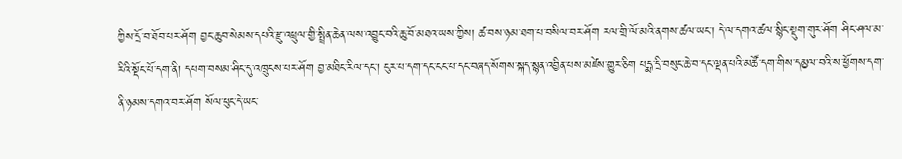ཀྱིས་དྲོ་བ་ཐོབ་པར་ཤོག བྱང་ཆུབ་སེམས་དཔའི་རྫུ་འཕྲུལ་གྱི་སྤྲིན་ཆེན་ལས་འབྱུང་བའི་ཆུ་བོ་མཐའ་ཡས་ཀྱིས། ཚ་བས་ཉམ་ཐག་པ་བསིལ་བར་ཤོག རལ་གྲི་ལོ་མའི་ནགས་ཚལ་ཡང་། དེ་ལ་དགའ་ཚལ་སྙིང་སྡུག་གུར་ཤོག ཤིང་ཤལ་མ་རིའི་སྡོང་པོ་དག་ནི། དཔག་བསམ་ཤིང་དུ་འཁྲུངས་པར་ཤོག བྱ་མཐིང་རིལ་དང་། ངུར་པ་དག་དང་ངང་པ་དང་བཞད་སོགས་སྐད་སྙན་འབྱིན་པས་མཛེས་གྱུར་ཅིག པདྨ་དྲི་བསུང་ཆེ་བ་དང་ལྡན་པའི་མཚོ་དག་གིས་དམྱལ་བའི་ས་ཕྱོགས་དག་ནི་ཉམས་དགའ་བར་ཤོག སོལ་ཕུང་དེ་ཡང་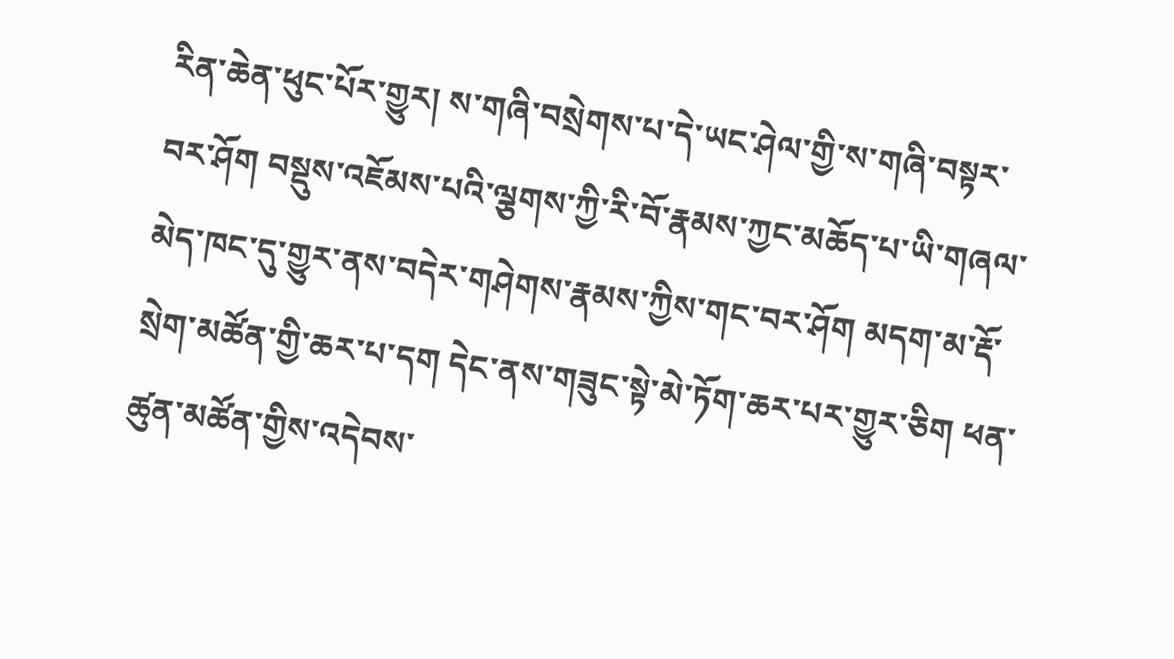རིན་ཆེན་ཕུང་པོར་གྱུར། ས་གཞི་བསྲེགས་པ་དེ་ཡང་ཤེལ་གྱི་ས་གཞི་བསྟར་བར་ཤོག བསྡུས་འཇོམས་པའི་ལྕགས་ཀྱི་རི་བོ་རྣམས་ཀྱང་མཆོད་པ་ཡི་གཞལ་མེད་ཁང་དུ་གྱུར་ནས་བདེར་གཤེགས་རྣམས་ཀྱིས་གང་བར་ཤོག མདག་མ་རྡོ་སྲེག་མཚོན་གྱི་ཆར་པ་དག དེང་ནས་གཟུང་སྟེ་མེ་ཏོག་ཆར་པར་གྱུར་ཅིག ཕན་ཚུན་མཚོན་གྱིས་འདེབས་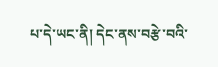པ་དེ་ཡང་ནི། དེང་ནས་བརྩེ་བའི་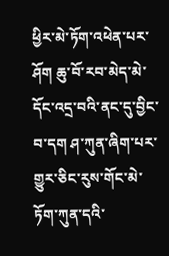ཕྱིར་མེ་ཏོག་འཕེན་པར་ཤོག ཆུ་བོ་རབ་མེད་མེ་དོང་འདྲ་བའི་ནང་དུ་བྱིང་བ་དག ཤ་ཀུན་ཞིག་པར་གྱུར་ཅིང་རུས་གོང་མེ་ཏོག་ཀུན་དའི་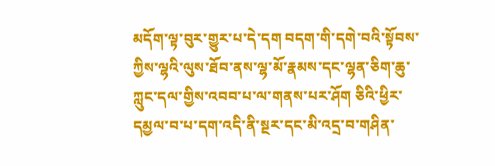མདོག་ལྟ་བུར་གྱུར་པ་དེ་དག བདག་གི་དགེ་བའི་སྟོབས་ཀྱིས་ལྷའི་ལུས་ཐོབ་ནས་ལྷ་མོ་རྣམས་དང་ལྷན་ཅིག་ཆུ་ཀླུང་དལ་གྱིས་འབབ་པ་ལ་གནས་པར་ཤོག ཅིའི་ཕྱིར་དམྱལ་བ་པ་དག་འདི་ནི་སྔར་དང་མི་འདྲ་བ་གཤིན་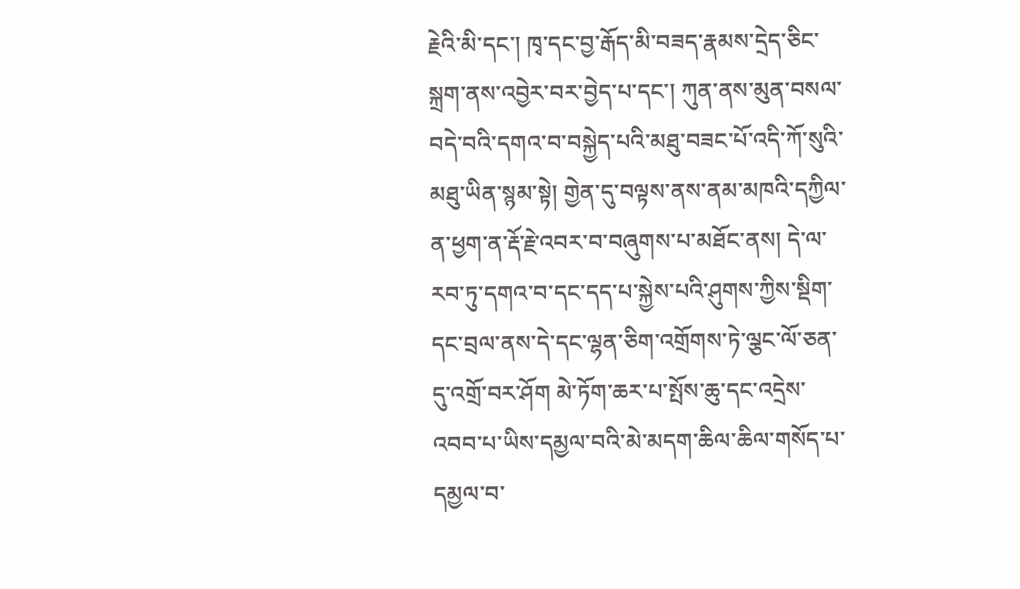རྗེའི་མི་དང་། ཁྭ་དང་བྱ་རྒོད་མི་བཟད་རྣམས་དྲེད་ཅིང་སྐྲག་ནས་འབྱེར་བར་བྱེད་པ་དང་། ཀུན་ནས་མུན་བསལ་བདེ་བའི་དགའ་བ་བསྐྱེད་པའི་མཐུ་བཟང་པོ་འདི་ཀོ་སུའི་མཐུ་ཡིན་སྙམ་སྟེ། གྱེན་དུ་བལྟས་ནས་ནམ་མཁའི་དཀྱིལ་ན་ཕྱག་ན་རྡོ་རྗེ་འབར་བ་བཞུགས་པ་མཐོང་ནས། དེ་ལ་རབ་ཏུ་དགའ་བ་དང་དད་པ་སྐྱེས་པའི་ཤུགས་ཀྱིས་སྡིག་དང་བྲལ་ནས་དེ་དང་ལྷན་ཅིག་འགྲོགས་ཏེ་ལྕང་ལོ་ཅན་དུ་འགྲོ་བར་ཤོག མེ་ཏོག་ཆར་པ་སྤོས་ཆུ་དང་འདྲེས་འབབ་པ་ཡིས་དམྱལ་བའི་མེ་མདག་ཆིལ་ཆིལ་གསོད་པ་དམྱལ་བ་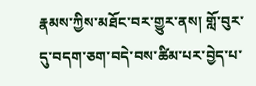རྣམས་ཀྱིས་མཐོང་བར་གྱུར་ནས། གློ་བུར་དུ་བདག་ཅག་བདེ་བས་ཚིམ་པར་བྱེད་པ་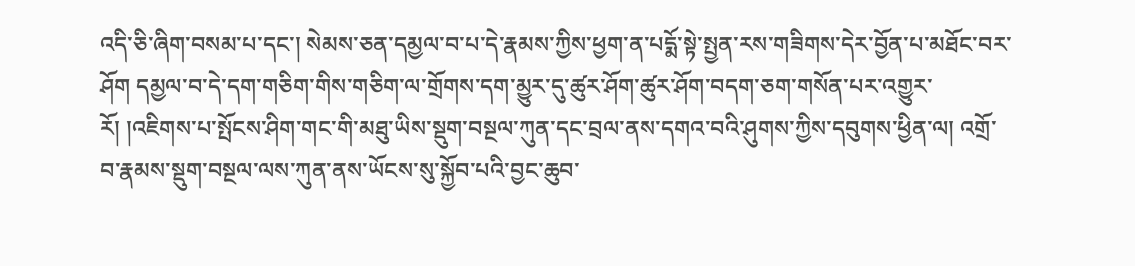འདི་ཅི་ཞིག་བསམ་པ་དང་། སེམས་ཅན་དམྱལ་བ་པ་དེ་རྣམས་ཀྱིས་ཕྱག་ན་པདྨོ་སྟེ་སྤྱན་རས་གཟིགས་དེར་བྱོན་པ་མཐོང་བར་ཤོག དམྱལ་བ་དེ་དག་གཅིག་གིས་གཅིག་ལ་གྲོགས་དག་མྱུར་དུ་ཚུར་ཤོག་ཚུར་ཤོག་བདག་ཅག་གསོན་པར་འགྱུར་རོ། །འཇིགས་པ་སྤོངས་ཤིག་གང་གི་མཐུ་ཡིས་སྡུག་བསྔལ་ཀུན་དང་བྲལ་ནས་དགའ་བའི་ཤུགས་ཀྱིས་དབུགས་ཕྱིན་ལ། འགྲོ་བ་རྣམས་སྡུག་བསྔལ་ལས་ཀུན་ནས་ཡོངས་སུ་སྐྱོབ་པའི་བྱང་ཆུབ་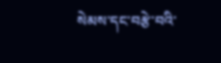སེམས་དང་བརྩེ་བའི་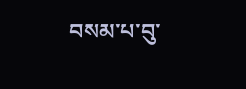བསམ་པ་བུ་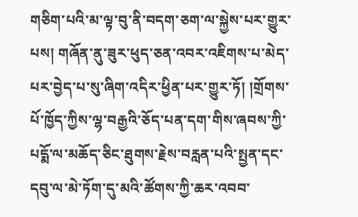གཅིག་པའི་མ་ལྟ་བུ་ནི་བདག་ཅག་ལ་སྐྱེས་པར་གྱུར་པས། གཞོན་ནུ་ཟུར་ཕུད་ཅན་འབར་འཇིགས་པ་མེད་པར་བྱེད་པ་སུ་ཞིག་འདིར་ཕྱིན་པར་གྱུར་ཏོ། །གྲོགས་པོ་ཁྱོད་ཀྱིས་ལྷ་བརྒྱའི་ཅོད་པན་དག་གིས་ཞབས་ཀྱི་པདྨོ་ལ་མཆོད་ཅིང་ཐུགས་རྗེས་བརླན་པའི་སྤྱན་དང་དབུ་ལ་མེ་ཏོག་དུ་མའི་ཚོགས་ཀྱི་ཆར་འབབ་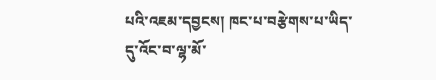པའི་འཇམ་དབྱངས། ཁང་པ་བརྩེགས་པ་ཡིད་དུ་འོང་བ་ལྷ་མོ་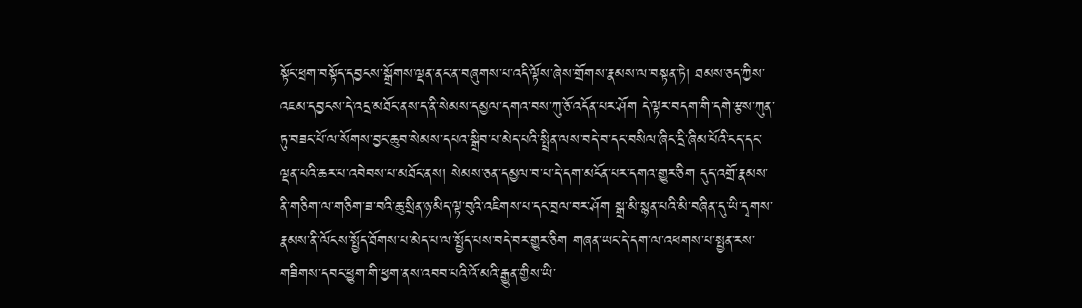སྟོང་ཕྲག་བསྟོད་དབྱངས་སྒྲོགས་ལྡན་ནང་ན་བཞུགས་པ་འདི་ལྟོས་ཞེས་གྲོགས་རྣམས་ལ་བསྟན་ཏེ། ཐམས་ཅད་ཀྱིས་འཇམ་དབྱངས་དེ་འདྲ་མཐོང་ནས་ད་ནི་སེམས་དམྱལ་དགའ་བས་ཀུ་ཅོ་འདོན་པར་ཤོག དེ་ལྟར་བདག་གི་དགེ་རྩས་ཀུན་ཏུ་བཟང་པོ་ལ་སོགས་བྱང་ཆུབ་སེམས་དཔའ་སྒྲིབ་པ་མེད་པའི་སྤྲིན་ལས་བདེ་བ་དང་བསིལ་ཞིང་དྲི་ཞིམ་པོའི་ངད་དང་ལྡན་པའི་ཆར་པ་འབེབས་པ་མཐོང་ནས། སེམས་ཅན་དམྱལ་བ་པ་དེ་དག་མངོན་པར་དགའ་གྱུར་ཅིག དུད་འགྲོ་རྣམས་ནི་གཅིག་ལ་གཅིག་ཟ་བའི་ཆུ་སྲིན་ཉ་མིད་ལྟ་བུའི་འཇིགས་པ་དང་བྲལ་བར་ཤོག སྒྲ་མི་སྙན་པའི་མི་བཞིན་དུ་ཡི་དྭགས་རྣམས་ནི་ལོངས་སྤྱོད་ཐོགས་པ་མེད་པ་ལ་སྤྱོད་པས་བདེ་བར་གྱུར་ཅིག གཞན་ཡང་དེ་དག་ལ་འཕགས་པ་སྤྱན་རས་གཟིགས་དབང་ཕྱུག་གི་ཕྱག་ནས་འབབ་པའི་འོ་མའི་རྒྱུན་གྱིས་ཡི་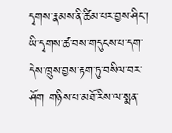དྭགས་རྣམས་ནི་ཚིམ་པར་བྱས་ཤིང་། ཡི་དྭགས་ཚ་བས་གདུངས་པ་དག་དེས་ཁྲུས་བྱས་རྟག་ཏུ་བསིལ་བར་ཤོག གཉིས་པ་མཐོ་རིས་ལ་སྨན་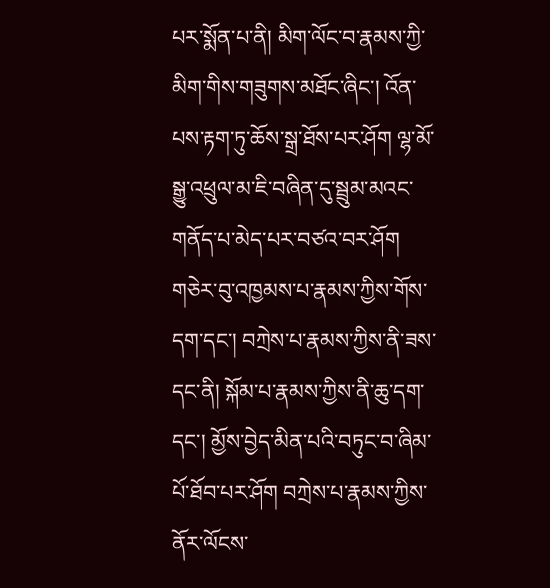པར་སྨོན་པ་ནི། མིག་ལོང་བ་རྣམས་ཀྱི་མིག་གིས་གཟུགས་མཐོང་ཞིང་། འོན་པས་རྟག་ཏུ་ཆོས་སྒྲ་ཐོས་པར་ཤོག ལྷ་མོ་སྒྱུ་འཕྲུལ་མ་ཇི་བཞིན་དུ་སྦྲུམ་མའང་གནོད་པ་མེད་པར་བཙའ་བར་ཤོག གཅེར་བུ་འཁྱམས་པ་རྣམས་ཀྱིས་གོས་དག་དང་། བཀྲེས་པ་རྣམས་ཀྱིས་ནི་ཟས་དང་ནི། སྐོམ་པ་རྣམས་ཀྱིས་ནི་ཆུ་དག་དང་། མྱོས་བྱེད་མིན་པའི་བཏུང་བ་ཞིམ་པོ་ཐོབ་པར་ཤོག བཀྲེས་པ་རྣམས་ཀྱིས་ནོར་ལོངས་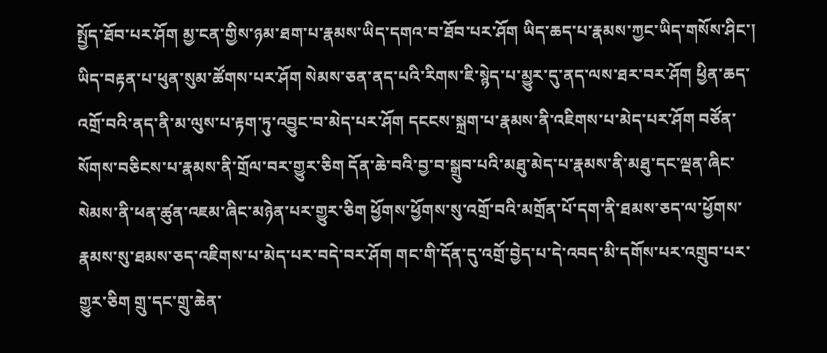སྤྱོད་ཐོབ་པར་ཤོག མྱ་ངན་གྱིས་ཉམ་ཐག་པ་རྣམས་ཡིད་དགའ་བ་ཐོབ་པར་ཤོག ཡིད་ཆད་པ་རྣམས་ཀྱང་ཡིད་གསོས་ཤིང་། ཡིད་བརྟན་པ་ཕུན་སུམ་ཚོགས་པར་ཤོག སེམས་ཅན་ནད་པའི་རིགས་ཇི་སྙེད་པ་མྱུར་དུ་ནད་ལས་ཐར་བར་ཤོག ཕྱིན་ཆད་འགྲོ་བའི་ནད་ནི་མ་ལུས་པ་རྟག་ཏུ་འབྱུང་བ་མེད་པར་ཤོག དངངས་སྐྲག་པ་རྣམས་ནི་འཇིགས་པ་མེད་པར་ཤོག བཙོན་སོགས་བཅིངས་པ་རྣམས་ནི་གྲོལ་བར་གྱུར་ཅིག དོན་ཆེ་བའི་བྱ་བ་སྒྲུབ་པའི་མཐུ་མེད་པ་རྣམས་ནི་མཐུ་དང་ལྡན་ཞིང་སེམས་ནི་ཕན་ཚུན་འཇམ་ཞིང་མཉེན་པར་གྱུར་ཅིག ཕྱོགས་ཕྱོགས་སུ་འགྲོ་བའི་མགྲོན་པོ་དག་ནི་ཐམས་ཅད་ལ་ཕྱོགས་རྣམས་སུ་ཐམས་ཅད་འཇིགས་པ་མེད་པར་བདེ་བར་ཤོག གང་གི་དོན་དུ་འགྲོ་བྱེད་པ་དེ་འབད་མི་དགོས་པར་འགྲུབ་པར་གྱུར་ཅིག གྲུ་དང་གྲུ་ཆེན་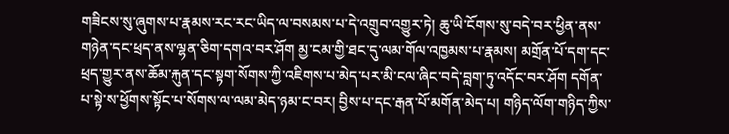གཟིངས་སུ་ཞུགས་པ་རྣམས་རང་རང་ཡིད་ལ་བསམས་པ་དེ་འགྲུབ་འགྱུར་ཏེ། ཆུ་ཡི་ངོགས་སུ་བདེ་བར་ཕྱིན་ནས་གཉེན་དང་ཕྲད་ནས་ལྷན་ཅིག་དགའ་བར་ཤོག མྱ་ངམ་གྱི་ཐང་དུ་ལམ་གོལ་འཁྱམས་པ་རྣམས། མགྲོན་པོ་དག་དང་ཕྲད་གྱུར་ནས་ཆོམ་རྐུན་དང་སྟག་སོགས་ཀྱི་འཇིགས་པ་མེད་པར་མི་ངལ་ཞིང་བདེ་བླག་ཏུ་འདོང་བར་ཤོག དགོན་པ་སྟེ་ས་ཕྱོགས་སྟོང་པ་སོགས་ལ་ལམ་མེད་ཉམ་ང་བར། བྱིས་པ་དང་རྒན་པོ་མགོན་མེད་པ། གཉིད་ལོག་གཉིད་ཀྱིས་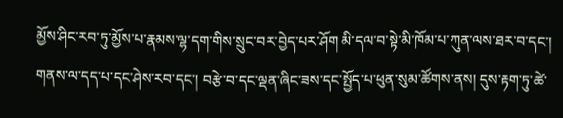མྱོས་ཤིང་རབ་ཏུ་མྱོས་པ་རྣམས་ལྷ་དག་གིས་སྲུང་བར་བྱེད་པར་ཤོག མི་དལ་བ་སྟེ་མི་ཁོམ་པ་ཀུན་ལས་ཐར་བ་དང་། གནས་ལ་དད་པ་དང་ཤེས་རབ་དང་། བརྩེ་བ་དང་ལྡན་ཞིང་ཟས་དང་སྤྱོད་པ་ཕུན་སུམ་ཚོགས་ནས། དུས་རྟག་ཏུ་ཚེ་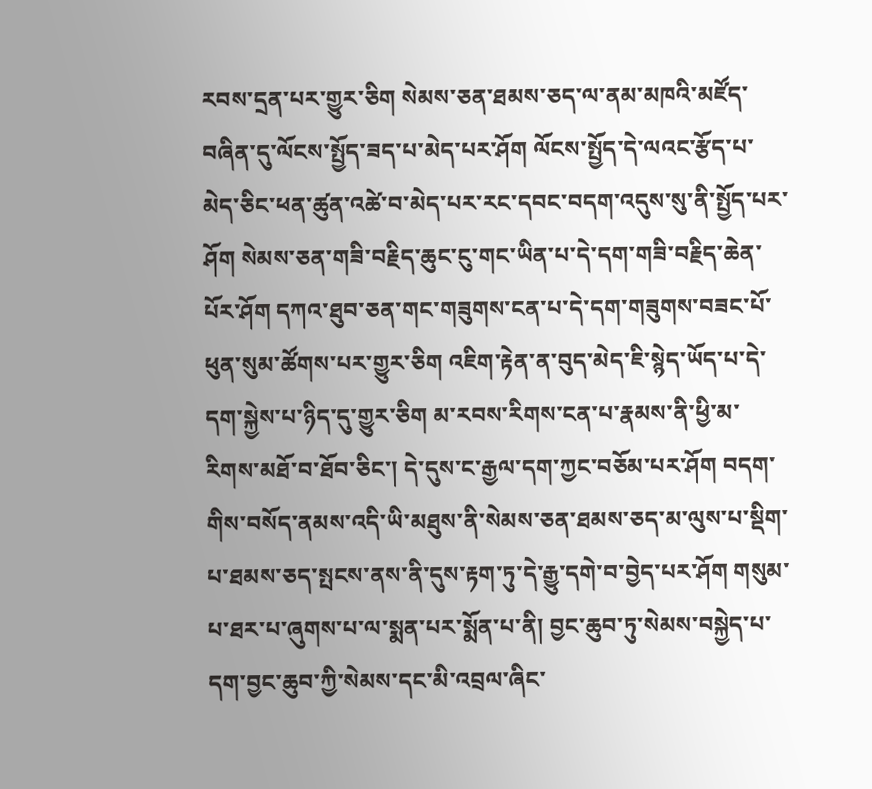རབས་དྲན་པར་གྱུར་ཅིག སེམས་ཅན་ཐམས་ཅད་ལ་ནམ་མཁའི་མཛོད་བཞིན་དུ་ལོངས་སྤྱོད་ཟད་པ་མེད་པར་ཤོག ལོངས་སྤྱོད་དེ་ལའང་རྩོད་པ་མེད་ཅིང་ཕན་ཚུན་འཚེ་བ་མེད་པར་རང་དབང་བདག་འདུས་སུ་ནི་སྤྱོད་པར་ཤོག སེམས་ཅན་གཟི་བརྗིད་ཆུང་ངུ་གང་ཡིན་པ་དེ་དག་གཟི་བརྗིད་ཆེན་པོར་ཤོག དཀའ་ཐུབ་ཅན་གང་གཟུགས་ངན་པ་དེ་དག་གཟུགས་བཟང་པོ་ཕུན་སུམ་ཚོགས་པར་གྱུར་ཅིག འཇིག་རྟེན་ན་བུད་མེད་ཇི་སྙེད་ཡོད་པ་དེ་དག་སྐྱེས་པ་ཉིད་དུ་གྱུར་ཅིག མ་རབས་རིགས་ངན་པ་རྣམས་ནི་ཕྱི་མ་རིགས་མཐོ་བ་ཐོབ་ཅིང་། དེ་དུས་ང་རྒྱལ་དག་ཀྱང་བཅོམ་པར་ཤོག བདག་གིས་བསོད་ནམས་འདི་ཡི་མཐུས་ནི་སེམས་ཅན་ཐམས་ཅད་མ་ལུས་པ་སྡིག་པ་ཐམས་ཅད་སྤངས་ནས་ནི་དུས་རྟག་ཏུ་དེ་རྒྱུ་དགེ་བ་བྱེད་པར་ཤོག གསུམ་པ་ཐར་པ་ཞུགས་པ་ལ་སྨན་པར་སྨོན་པ་ནི། བྱང་ཆུབ་ཏུ་སེམས་བསྐྱེད་པ་དག་བྱང་ཆུབ་ཀྱི་སེམས་དང་མི་འབྲལ་ཞིང་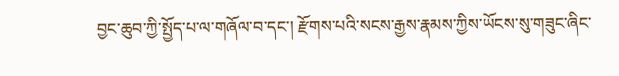བྱང་ཆུབ་ཀྱི་སྤྱོད་པ་ལ་གཞོལ་བ་དང་། རྫོགས་པའི་སངས་རྒྱས་རྣམས་ཀྱིས་ཡོངས་སུ་གཟུང་ཞིང་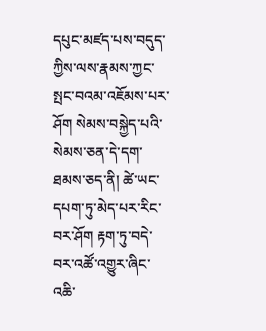དཔུང་མཛད་པས་བདུད་ཀྱིས་ལས་རྣམས་ཀྱང་སྤང་བའམ་འཇོམས་པར་ཤོག སེམས་བསྐྱེད་པའི་སེམས་ཅན་དེ་དག་ཐམས་ཅད་ནི། ཚེ་ཡང་དཔག་ཏུ་མེད་པར་རིང་བར་ཤོག རྟག་ཏུ་བདེ་བར་འཚོ་འགྱུར་ཞིང་འཆི་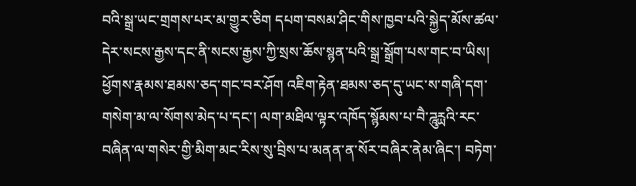བའི་སྒྲ་ཡང་གྲགས་པར་མ་གྱུར་ཅིག དཔག་བསམ་ཤིང་གིས་ཁྱབ་པའི་སྐྱེད་མོས་ཚལ་དེར་སངས་རྒྱས་དང་ནི་སངས་རྒྱས་ཀྱི་སྲས་ཆོས་སྙན་པའི་སྒྲ་སྒྲོག་པས་གང་བ་ཡིས། ཕྱོགས་རྣམས་ཐམས་ཅད་གང་བར་ཤོག འཇིག་རྟེན་ཐམས་ཅད་དུ་ཡང་ས་གཞི་དག་གསེག་མ་ལ་སོགས་མེད་པ་དང་། ལག་མཐིལ་ལྟར་འཁོད་སྙོམས་པ་བཻ་ཌཱུརྻའི་རང་བཞིན་ལ་གསེར་གྱི་མིག་མང་རིས་སུ་བྲིས་པ་མནན་ན་སོར་བཞིར་ནེམ་ཞིང་། བཏེག་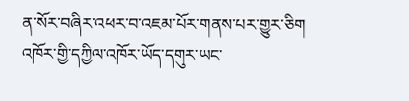ན་སོར་བཞིར་འཕར་བ་འཇམ་པོར་གནས་པར་གྱུར་ཅིག འཁོར་གྱི་དཀྱིལ་འཁོར་ཡོད་དགུར་ཡང་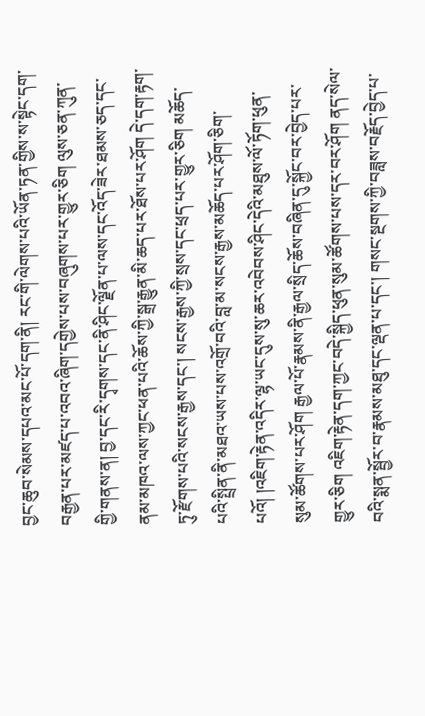བྱང་ཆུབ་སེམས་དཔའ་མང་པོ་དག་ནི། རང་གི་ལེགས་པའི་ཡོན་ཏན་གྱིས་ས་སྟེང་དག་བརྒྱན་པར་མཛད་པ་འབའ་ཞིག་དགྱེས་པས་བཞུགས་པར་གྱུར་ཅིག ལུས་ཅན་ཀུན་གྱི་གནས་ན། བྱ་དང་རི་དྭགས་དང་ནི་ཤིང་ལྗོན་པ་ལས་དང་འོད་ཟེར་ཐམས་ཅད་དང་ནམ་མཁའ་ལས་ཀྱང་ཕན་པའི་ཆོས་ཀྱི་སྒྲ་རྒྱུན་མི་ཆད་པར་ཐོས་པར་ཤོག དེ་དག་རྟག་ཏུ་རྫོགས་པའི་སངས་རྒྱས་དང་། སངས་རྒྱས་ཀྱི་སྲས་དང་ཕྲད་པར་གྱུར་ཅིག མཆོད་པའི་སྤྲིན་ནི་མཐའ་ཡས་པས་འགྲོ་བའི་བླ་མ་སངས་རྒྱས་མཆོད་པར་ཤོག་ཅིག་པའོ། །འཇིག་རྟེན་འདིར་ལྷ་ཡང་དུས་སུ་ཆར་འབེབས་ཤིང་དེའི་མཐུས་ལོ་ཏོག་ཕུན་སུམ་ཚོགས་པར་ཤོག རྒྱལ་པོ་རྣམས་ནི་རྒྱལ་སྲིད་ཆོས་བཞིན་དུ་སྐྱོང་བར་བྱེད་པར་གྱུར་ཅིག འཇིག་རྟེན་དག་ཀྱང་བདེ་སྐྱིད་ཕུན་སུམ་ཚོགས་པས་དར་བར་ཤོག ནད་སེལ་བའི་སྨན་སྦྱོར་བ་རྣམས་མཐུ་དང་ལྡན་པ་དང་། གསང་སྔགས་ཀྱི་བཟླས་བརྗོད་བྱེད་པ་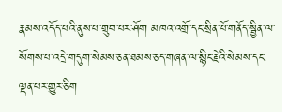རྣམས་འདོད་པའི་ནུས་པ་གྲུབ་པར་ཤོག མཁའ་འགྲོ་དང་སྲིན་པོ་གནོད་སྦྱིན་ལ་སོགས་པ་འདྲེ་གདུག་སེམས་ཅན་ཐམས་ཅད་གཞན་ལ་སྙིང་རྗེའི་སེམས་དང་ལྡན་པར་གྱུར་ཅིག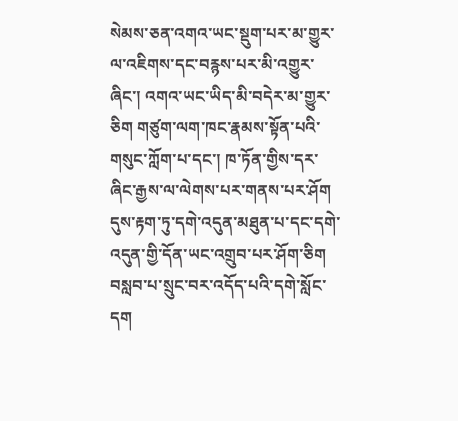སེམས་ཅན་འགའ་ཡང་སྡུག་པར་མ་གྱུར་ལ་འཇིགས་དང་བརྙས་པར་མི་འགྱུར་ཞིང་། འགའ་ཡང་ཡིད་མི་བདེར་མ་གྱུར་ཅིག གཙུག་ལག་ཁང་རྣམས་སྟོན་པའི་གསུང་ཀློག་པ་དང་། ཁ་ཏོན་གྱིས་དར་ཞིང་རྒྱས་ལ་ལེགས་པར་གནས་པར་ཤོག དུས་རྟག་ཏུ་དགེ་འདུན་མཐུན་པ་དང་དགེ་འདུན་གྱི་དོན་ཡང་འགྲུབ་པར་ཤོག་ཅིག བསླབ་པ་སྲུང་བར་འདོད་པའི་དགེ་སློང་དག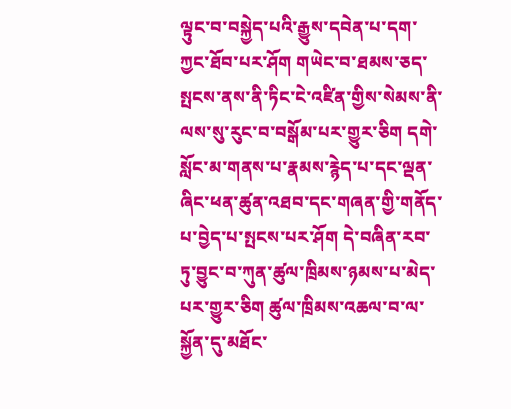ལྟུང་བ་བསྐྱེད་པའི་རྒྱུས་དབེན་པ་དག་ཀྱང་ཐོབ་པར་ཤོག གཡེང་བ་ཐམས་ཅད་སྤངས་ནས་ནི་ཏིང་ངེ་འཛིན་གྱིས་སེམས་ནི་ལས་སུ་རུང་བ་བསྒོམ་པར་གྱུར་ཅིག དགེ་སློང་མ་གནས་པ་རྣམས་རྙེད་པ་དང་ལྡན་ཞིང་ཕན་ཚུན་འཐབ་དང་གཞན་གྱི་གནོད་པ་བྱེད་པ་སྤངས་པར་ཤོག དེ་བཞིན་རབ་ཏུ་བྱུང་བ་ཀུན་ཚུལ་ཁྲིམས་ཉམས་པ་མེད་པར་གྱུར་ཅིག ཚུལ་ཁྲིམས་འཆལ་བ་ལ་སྐྱོན་དུ་མཐོང་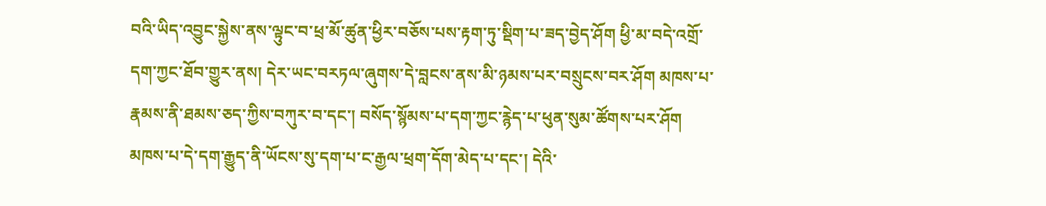བའི་ཡིད་འབྱུང་སྐྱེས་ནས་ལྟུང་བ་ཕྲ་མོ་ཚུན་ཕྱིར་བཅོས་པས་རྟག་ཏུ་སྡིག་པ་ཟད་བྱེད་ཤོག ཕྱི་མ་བདེ་འགྲོ་དག་ཀྱང་ཐོབ་གྱུར་ནས། དེར་ཡང་བརཏལ་ཞུགས་དེ་བླངས་ནས་མི་ཉམས་པར་བསྲུངས་བར་ཤོག མཁས་པ་རྣམས་ནི་ཐམས་ཅད་ཀྱིས་བཀུར་བ་དང་། བསོད་སྙོམས་པ་དག་ཀྱང་རྙེད་པ་ཕུན་སུམ་ཚོགས་པར་ཤོག མཁས་པ་དེ་དག་རྒྱུད་ནི་ཡོངས་སུ་དག་པ་ང་རྒྱལ་ཕྲག་དོག་མེད་པ་དང་། དེའི་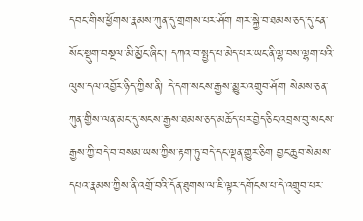དབང་གིས་ཕྱོགས་རྣམས་ཀུན་དུ་གྲགས་པར་ཤོག གར་སྐྱེ་བ་ཐམས་ཅད་དུ་ངན་སོང་སྡུག་བསྔལ་མི་མྱོང་ཞིང་། དཀའ་བ་སྤྱད་པ་མེད་པར་ཡང་ནི་ལྷ་བས་ལྷག་པའི་ལུས་དལ་འབྱོར་ཉིད་ཀྱིས་ནི། དེ་དག་སངས་རྒྱས་མྱུར་འགྲུབ་ཤོག སེམས་ཅན་ཀུན་གྱིས་ལན་མང་དུ་སངས་རྒྱས་ཐམས་ཅད་མཆོད་པར་བྱེད་ཅིང་འབྲས་བུ་སངས་རྒྱས་ཀྱི་བདེ་བ་བསམ་ཡས་ཀྱིས་རྟག་ཏུ་བདེ་དང་ལྡན་གྱུར་ཅིག བྱང་ཆུབ་སེམས་དཔའ་རྣམས་ཀྱིས་ནི་འགྲོ་བའི་དོན་ཐུགས་ལ་ཇི་ལྟར་དགོངས་པ་དེ་འགྲུབ་པར་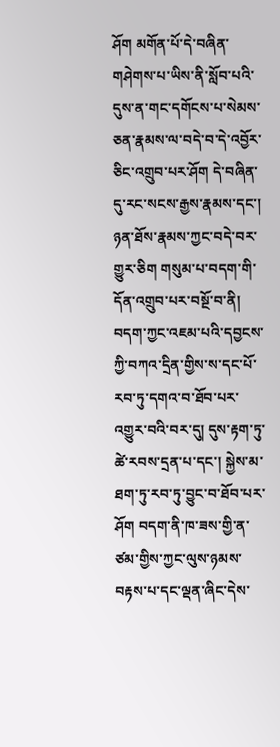ཤོག མགོན་པོ་དེ་བཞིན་གཤེགས་པ་ཡིས་ནི་སློབ་པའི་དུས་ན་གང་དགོངས་པ་སེམས་ཅན་རྣམས་ལ་བདེ་བ་དེ་འབྱོར་ཅིང་འགྲུབ་པར་ཤོག དེ་བཞིན་དུ་རང་སངས་རྒྱས་རྣམས་དང་། ཉན་ཐོས་རྣམས་ཀྱང་བདེ་བར་གྱུར་ཅིག གསུམ་པ་བདག་གི་དོན་འགྲུབ་པར་བསྔོ་བ་ནི། བདག་ཀྱང་འཇམ་པའི་དབྱངས་ཀྱི་བཀའ་དྲིན་གྱིས་ས་དང་པོ་རབ་ཏུ་དགའ་བ་ཐོབ་པར་འགྱུར་བའི་བར་དུ། དུས་རྟག་ཏུ་ཚེ་རབས་དྲན་པ་དང་། སྐྱེས་མ་ཐག་ཏུ་རབ་ཏུ་བྱུང་བ་ཐོབ་པར་ཤོག བདག་ནི་ཁ་ཟས་གྱི་ན་ཙམ་གྱིས་ཀྱང་ལུས་ཉམས་བརྟས་པ་དང་ལྡན་ཞིང་དེས་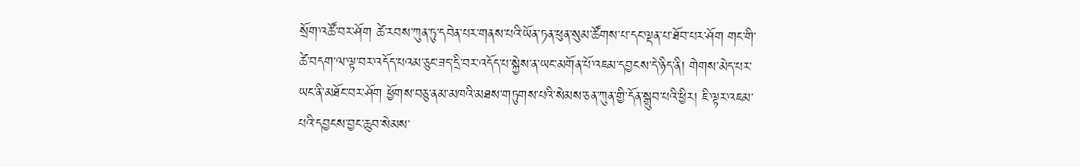སྲོག་འཚོ་བར་ཤོག ཚེ་རབས་ཀུན་ཏུ་དབེན་པར་གནས་པའི་ཡོན་ཏན་ཕུན་སུམ་ཚོགས་པ་དང་ལྡན་པ་ཐོབ་པར་ཤོག གང་གི་ཚེ་བདག་ལ་ལྟ་བར་འདོད་པའམ་ཅུང་ཟད་དྲི་བར་འདོད་པ་སྐྱེས་ན་ཡང་མགོན་པོ་འཇམ་དབྱངས་དེ་ཉིད་ནི། གེགས་མེད་པར་ཡང་ནི་མཐོང་བར་ཤོག ཕྱོགས་བཅུ་ནམ་མཁའི་མཐས་གཏུགས་པའི་སེམས་ཅན་ཀུན་གྱི་དོན་སྒྲུབ་པའི་ཕྱིར། ཇི་ལྟར་འཇམ་པའི་དབྱངས་བྱང་ཆུབ་སེམས་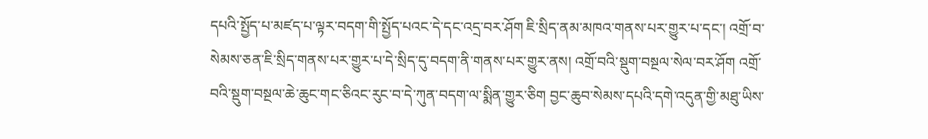དཔའི་སྤྱོད་པ་མཛད་པ་ལྟར་བདག་གི་སྤྱོད་པའང་དེ་དང་འདྲ་བར་ཤོག ཇི་སྲིད་ནམ་མཁའ་གནས་པར་གྱུར་པ་དང་། འགྲོ་བ་སེམས་ཅན་ཇི་སྲིད་གནས་པར་གྱུར་པ་དེ་སྲིད་དུ་བདག་ནི་གནས་པར་གྱུར་ནས། འགྲོ་བའི་སྡུག་བསྔལ་སེལ་བར་ཤོག འགྲོ་བའི་སྡུག་བསྔལ་ཆེ་ཆུང་གང་ཅིའང་རུང་བ་དེ་ཀུན་བདག་ལ་སྨིན་གྱུར་ཅིག བྱང་ཆུབ་སེམས་དཔའི་དགེ་འདུན་གྱི་མཐུ་ཡིས་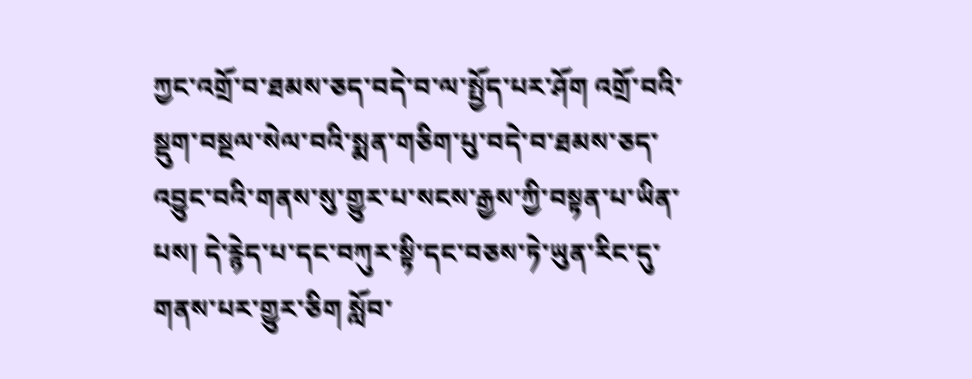ཀྱང་འགྲོ་བ་ཐམས་ཅད་བདེ་བ་ལ་སྤྱོད་པར་ཤོག འགྲོ་བའི་སྡུག་བསྔལ་སེལ་བའི་སྨན་གཅིག་པུ་བདེ་བ་ཐམས་ཅད་འབྱུང་བའི་གནས་སུ་གྱུར་པ་སངས་རྒྱས་ཀྱི་བསྟན་པ་ཡིན་པས། དེ་རྙེད་པ་དང་བཀུར་སྟི་དང་བཅས་ཏེ་ཡུན་རིང་དུ་གནས་པར་གྱུར་ཅིག སློབ་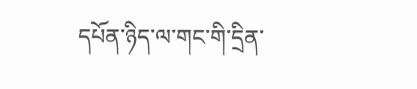དཔོན་ཉིད་ལ་གང་གི་དྲིན་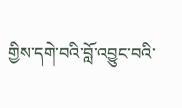གྱིས་དགེ་བའི་བློ་འབྱུང་བའི་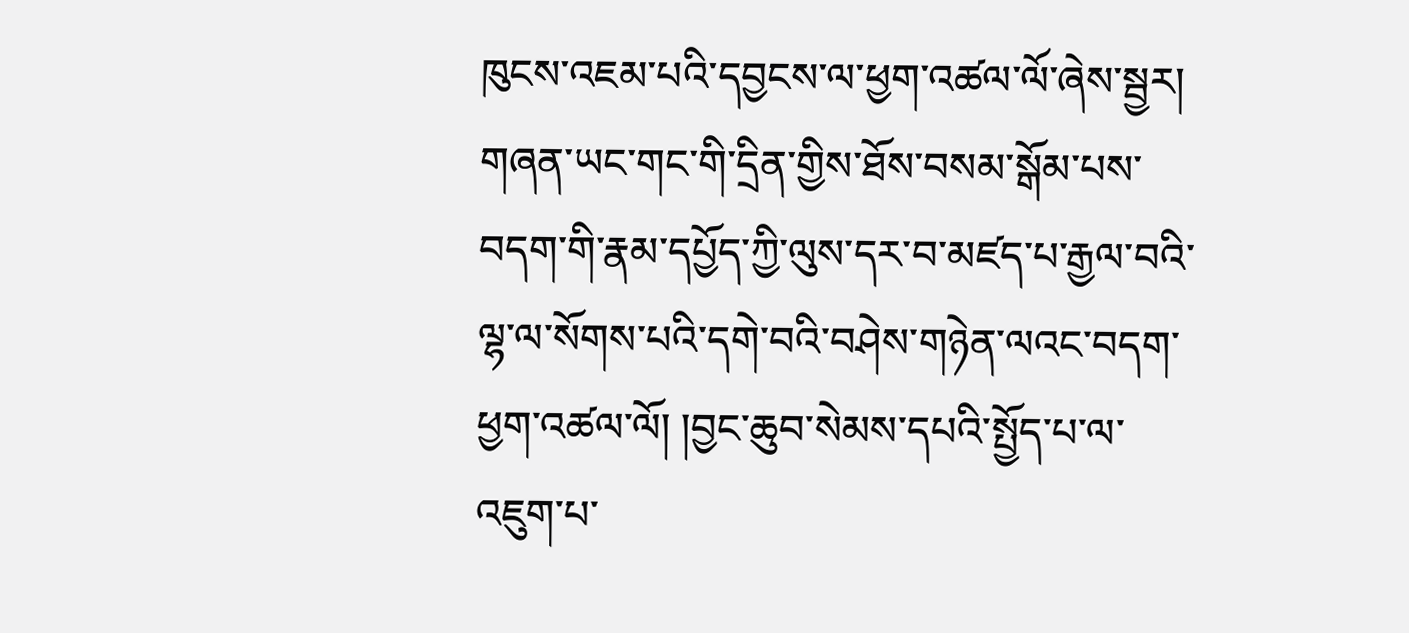ཁུངས་འཇམ་པའི་དབྱངས་ལ་ཕྱག་འཚལ་ལོ་ཞེས་སྦྱར། གཞན་ཡང་གང་གི་དྲིན་གྱིས་ཐོས་བསམ་སྒོམ་པས་བདག་གི་རྣམ་དཔྱོད་ཀྱི་ལུས་དར་བ་མཛད་པ་རྒྱལ་བའི་ལྷ་ལ་སོགས་པའི་དགེ་བའི་བཤེས་གཉེན་ལའང་བདག་ཕྱག་འཚལ་ལོ། །བྱང་ཆུབ་སེམས་དཔའི་སྤྱོད་པ་ལ་འཇུག་པ་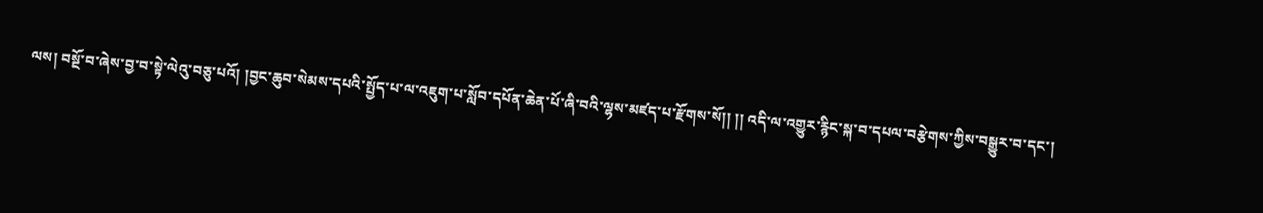ལས། བསྔོ་བ་ཞེས་བྱ་བ་སྟེ་ལེའུ་བཅུ་པའོ། །བྱང་ཆུབ་སེམས་དཔའི་སྤྱོད་པ་ལ་འཇུག་པ་སློབ་དཔོན་ཆེན་པོ་ཞི་བའི་ལྷས་མཛད་པ་རྫོགས་སོ།། །། འདི་ལ་འགྱུར་རྙིང་སྐ་བ་དཔལ་བརྩེགས་ཀྱིས་བསྒྱུར་བ་དང་།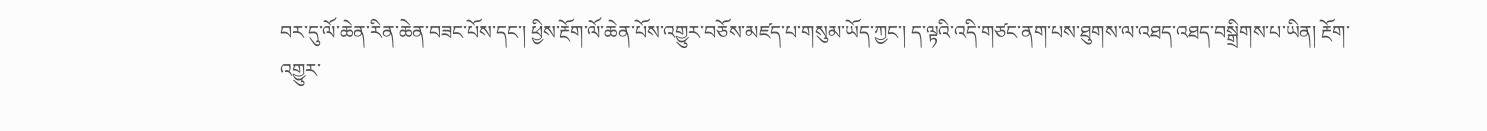བར་དུ་ལོ་ཆེན་རིན་ཆེན་བཟང་པོས་དང་། ཕྱིས་རྔོག་ལོ་ཆེན་པོས་འགྱུར་བཅོས་མཛད་པ་གསུམ་ཡོད་ཀྱང་། ད་ལྟའི་འདི་གཙང་ནག་པས་ཐུགས་ལ་འཐད་འཐད་བསྒྲིགས་པ་ཡིན། རྔོག་འགྱུར་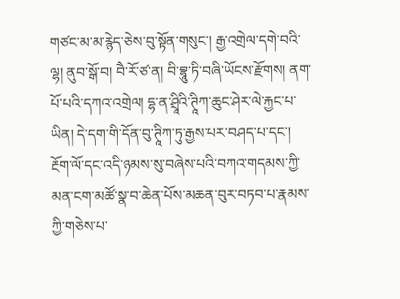གཙང་མ་མ་རྙེད་ཅེས་བུ་སྟོན་གསུང་། རྒྱ་འགྲེལ་དགེ་བའི་ལྷ། ནུབ་སྒོ་བ། བཻ་རོ་ཙ་ན། བི་བྷཱུ་ཏི་བཞི་ཡོངས་རྫོགས། ནག་པོ་པའི་དཀའ་འགྲེལ། དྷ་ན་ཤྲཱིའི་ཊཱིཀ་ཆུང་ཤེར་ལེ་རྐྱང་པ་ཡིན། དེ་དག་གི་དོན་བུ་ཊཱིཀ་ཏུ་རྒྱས་པར་བཤད་པ་དང་། རྔོག་ལོ་དང་འདི་ཉམས་སུ་བཞེས་པའི་བཀའ་གདམས་ཀྱི་མན་ངག་མཚོ་སྣ་བ་ཆེན་པོས་མཆན་བུར་བཏབ་པ་རྣམས་ཀྱི་གཅེས་པ་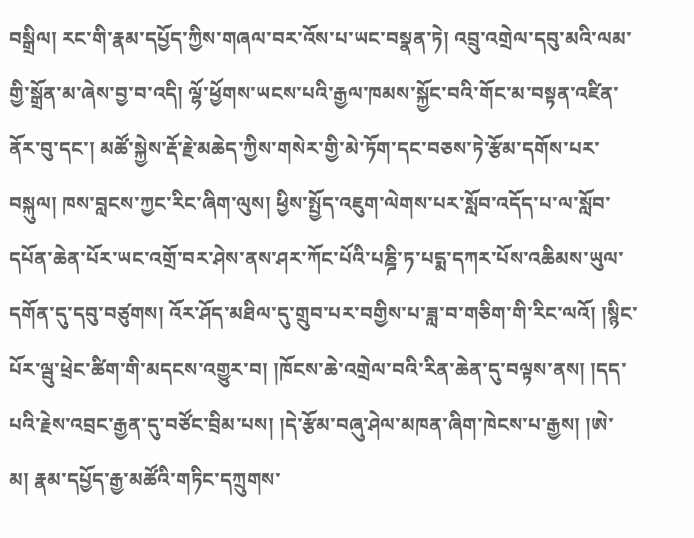བསྒྲིལ། རང་གི་རྣམ་དཔྱོད་ཀྱིས་གཞལ་བར་འོས་པ་ཡང་བསྣན་ཏེ། འབྲུ་འགྲེལ་དབུ་མའི་ལམ་གྱི་སྒྲོན་མ་ཞེས་བྱ་བ་འདི། ལྷོ་ཕྱོགས་ཡངས་པའི་རྒྱལ་ཁམས་སྐྱོང་བའི་གོང་མ་བསྟན་འཛིན་ནོར་བུ་དང་། མཚོ་སྐྱེས་རྡོ་རྗེ་མཆེད་ཀྱིས་གསེར་གྱི་མེ་ཏོག་དང་བཅས་ཏེ་རྩོམ་དགོས་པར་བསྐུལ། ཁས་བླངས་ཀྱང་རིང་ཞིག་ལུས། ཕྱིས་སྤྱོད་འཇུག་ལེགས་པར་སློབ་འདོད་པ་ལ་སློབ་དཔོན་ཆེན་པོར་ཡང་འགྲོ་བར་ཤེས་ནས་ཤར་ཀོང་པོའི་པཎྜི་ཏ་པདྨ་དཀར་པོས་འཆིམས་ཡུལ་དགོན་དུ་དབུ་བཙུགས། འོར་ཤོད་མཐིལ་དུ་གྲུབ་པར་བགྱིས་པ་ཟླ་བ་གཅིག་གི་རིང་ལའོ། །སྙིང་པོར་ལྦུ་ཕྲེང་ཚིག་གི་མདངས་འགྱུར་བ། །ཁོངས་ཆེ་འགྲེལ་བའི་རིན་ཆེན་དུ་བལྟས་ནས། །དད་པའི་རྗེས་འབྲང་རྒྱན་དུ་བཙོང་བྲིམ་པས། །དེ་རྩོམ་བཞུ་ཤེལ་མཁན་ཞིག་ཁེངས་པ་རྒྱས། །ཨེ་མ། རྣམ་དཔྱོད་རྒྱ་མཚོའི་གཏིང་དཀྲུགས་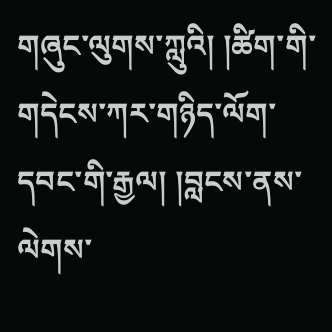གཞུང་ལུགས་ཀླུའི། །ཚིག་གི་གདེངས་ཀར་གཉིད་ལོག་དབང་གི་རྒྱལ། །བླངས་ནས་ལེགས་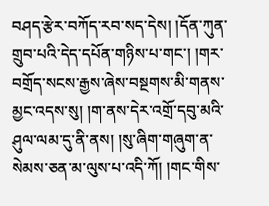བཤད་རྩེར་བཀོད་རབ་སད་དེས། །དོན་ཀུན་གྲུབ་པའི་དེད་དཔོན་གཉིས་པ་གང་། །གར་བགྲོད་སངས་རྒྱས་ཞེས་བསྔགས་མི་གནས་མྱང་འདས་སུ། །ག་ནས་དེར་འགྲོ་དབུ་མའི་ཤུལ་ལམ་དུ་ནི་ནས། །སུ་ཞིག་གཞུག་ན་སེམས་ཅན་མ་ལུས་པ་འདི་ཀོ། །གང་གིས་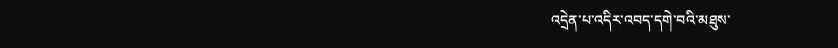འདྲེན་པ་འདིར་འབད་དགེ་བའི་མཐུས་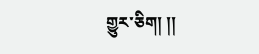གྱུར་ཅིག། །།